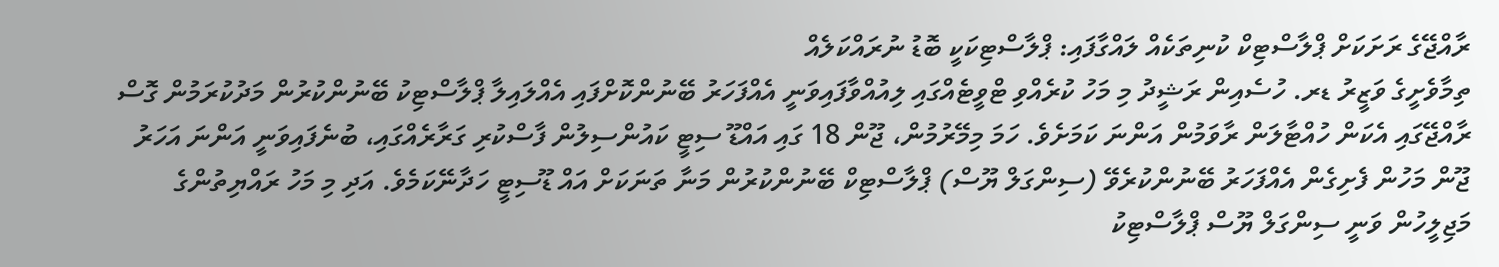ރާއްޖޭގެ ރަށަކަށް ޕްލާސްޓިކް ކުނިތަކެއް ލައްގާފައި: ޕްލާސްޓިކަކީ ބޮޑު ނުރައްކަލެއް
ތިމާވެށީގެ ވަޒީރު ޑރ. ހުސެއިން ރަޝީދު މި މަހު ކުރެއްވި ޓްވީޓެއްގައި ލިއުއްވާފައިވަނީ އެއްފަހަރު ބޭނުންކޮށްފައި އެއްލައިލާ ޕްލާސްޓިކު ބޭނުންކުރުން މަދުކުރަމުން ގޮސް ރާއްޖޭގައި އެކަން ހުއްޓާލަން ރާވަމުން އަންނަ ކަމަށެވެ. ހަމަ މިމޭރުމުން، ޖޫން 18 ގައި އައްޑޫ ސިޓީ ކައުންސިލުން ފާސްކުރި ގަރާރެއްގައި، ބުނެފައިވަނީ އަންނަ އަހަރު ޖޫން މަހުން ފެށިގެން އެއްފަހަރު ބޭނުންކުރެވޭ (ސިންގަލް ޔޫސް) ޕްލާސްޓިކް ބޭނުންކުރުން މަނާ ތަނަކަށް އައް ޑޫސިޓީ ހަދާނޭކަމެވެ. އަދި މި މަހު ރައްޔިތުންގެ މަޖިލީހުން ވަނީ ސިންގަލް ޔޫސް ޕްލާސްޓިކު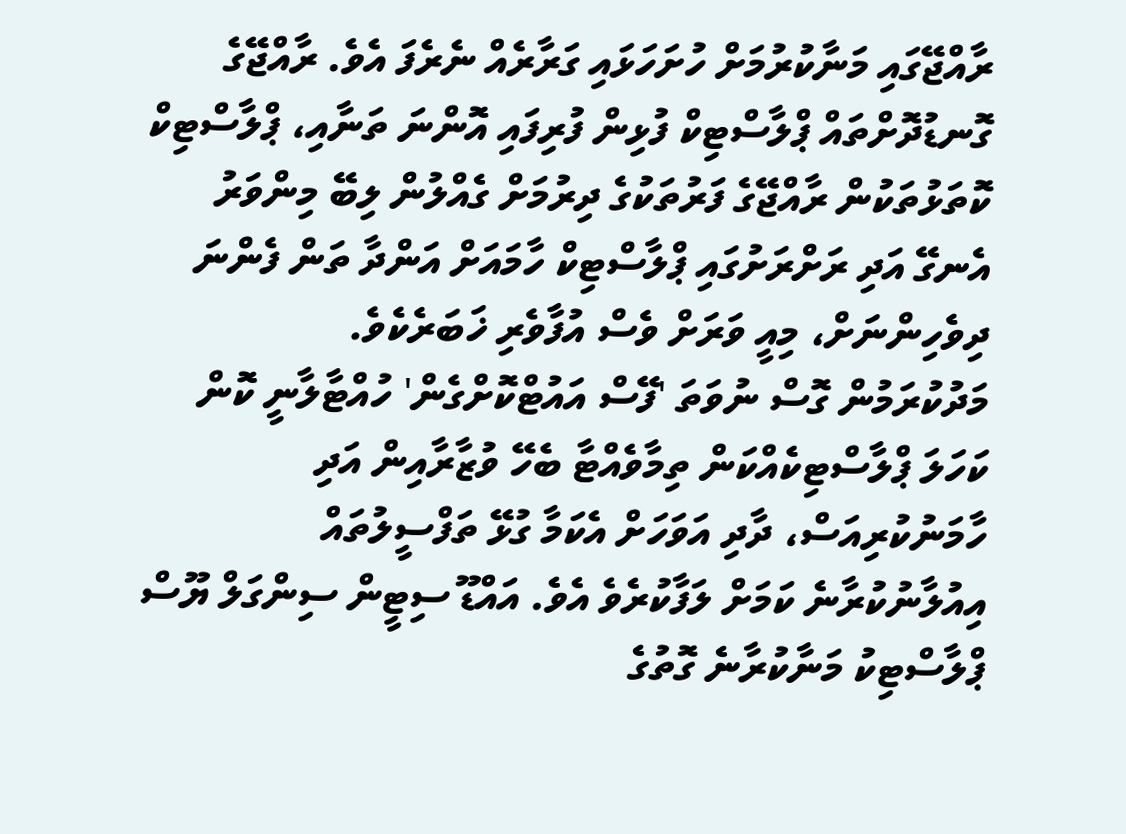ރާއްޖޭގައި މަނާކުރުމަށް ހުށަހަޅައި ގަރާރެއް ނެރެފަ އެވެ. ރާއްޖޭގެ ގޮނޑުދޮށްތައް ޕްލާސްޓިކް ފުޅިން ފުރިފައި އޮންނަ ތަނާއި، ޕްލާސްޓިކް ކޮތަޅުތަކުން ރާއްޖޭގެ ފަރުތަކުގެ ދިރުމަށް ގެއްލުން ލިބޭ މިންވަރު އެނގޭ އަދި ރަށްރަށުގައި ޕްލާސްޓިކް ހާމައަށް އަންދާ ތަން ފެންނަ ދިވެހިންނަށް، މިއީ ވަރަށް ވެސް އުފާވެރި ޚަބަރެކެވެ.
މަދުކުރަމުން ގޮސް ނުވަތަ 'ފޭސް އައުޓްކޮށްގެން' ހުއްޓާލާނީ ކޮން ކަހަލަ ޕްލާސްޓިކެއްކަން ތިމާވެއްޓާ ބެހޭ ވުޒާރާއިން އަދި ހާމަނުކުރިއަސް، ދާދި އަވަހަށް އެކަމާ ގުޅޭ ތަފްސީލުތައް އިއުލާނުކުރާނެ ކަމަށް ލަފާކުރެވެ އެވެ. އައްޑޫ ސިޓީން ސިންގަލް ޔޫސް ޕްލާސްޓިކު މަނާކުރާނެ ގޮތުގެ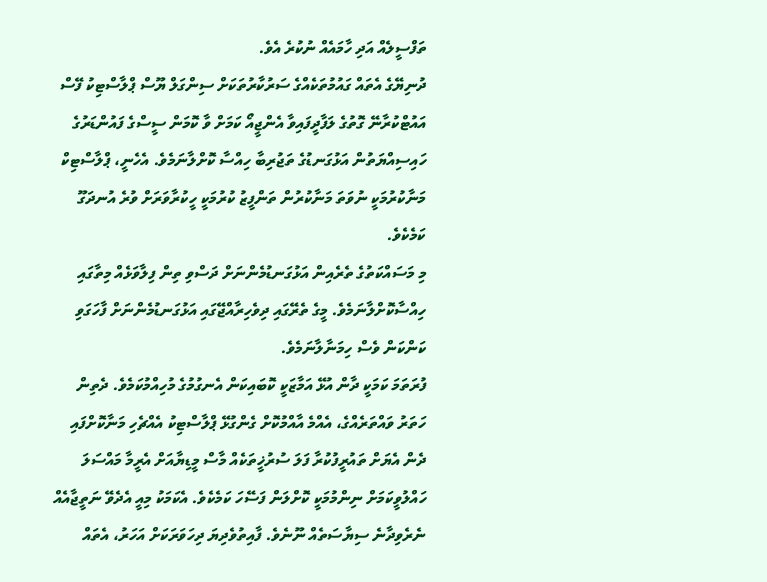ތަފްސީލެއް އަދި ހާމައެއް ނުކުރެ އެވެ.
ދުނިޔޭގެ އެތައް ގައުމުތަކެއްގެ ސަރުކާރުތަކަށް ސިންގަލް ޔޫސް ޕްލާސްޓިކު ފޭސް އައުޓްކުރާނޭ ގޮތުގެ ލަފާދީފައިވާ އެންޖީއޯ ކަމަށް ވާ ކޮމަން ސީސްގެ ފައުންޑަރުގެ ހައިސިއްޔަތުން އަޅުގަނޑުގެ ތަޖުރިބާ ހިއްސާ ކޮށްލާނަމެވެ. އެހެނީ، ޕްލާސްޓިކް މަނާކުރުމަކީ ނުވަތަ މަނާކުރުން ތަންފީޒު ކުރުމަކީ ހީކުރާވަރަށް ވުރެ އުނދަގޫ ކަމެކެވެ.
މި މަސައްކަތުގެ ތެރެއިން އަޅުގަނޑުމެންނަށް ދަސްވި ތިން ފިލާވަޅެއް މިތާގައި ހިއްސާކޮށްލާނަމެވެ. މީގެ ތެރޭގައި ދިވެހިރާއްޖޭގައި އަޅުގަނޑުމެންނަށް ފާހަގަވި ކަންކަން ވެސް ހިމަނާލާނަމެވެ.
ފުރަތަމަ ކަމަކީ ދާން އުޅޭ އަމާޒަކީ ކޮބައިކަން އެނގުމުގެ މުހިއްމުކަމެވެ. ދެތިން ހަތަރު ވައްތަރެއްގެ، އެއްމެ އާއްމުކޮށް ގެންގުޅޭ ޕްލާސްޓިކު އެއްޗެހި މަނާކޮށްފައި ދެން އެޔަށް ތައުރީފުކުރާ ފަލަ ސުރުޚީތަކެއް މާސް މީޑިޔާއަށް އެރީމާ މައްސަލަ ހައްލުވީކަމަށް ނިންމުމަކީ ކޮށްލަން ފަސޭހަ ކަމެކެވެ. އެކަމަކު މިއީ އެދެވޭ ނަތީޖާއެއް ނެރެވިދާނެ ސިޔާސަތެއް ނޫނެވެ. ފާއިތުވެދިޔަ ދިހަވަރަކަށް އަހަރު، އެތައް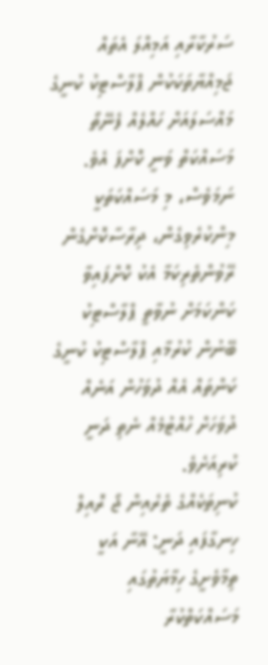ސަރުކާރާއި އަމިއްލަ އެތައް ޖަމިއްޔާތަކަކުން ޕްލާސްޓިކު ކުނީގެ މައްސަލައަށް ހައްލެއް ފެނޭތޯ މަސައްކަތް ވަނީ ކޮށްފަ އެވެ. ނަމަވެސް، މި މަސައްކަތަކީ މިންކުރެވިގެން، ދިރާސާކޮށްގެން ރޭވުންތެރިކަމާ އެކު ކޮށްފައިވާ ކަންކަމަށް ނުވާތީ ޕްލާސްޓިކު ބޭނުން ކުރުމާއި ޕްލާސްޓިކު ކުނީގެ ކަންތައް އެއް ދުވަހުން އަނެއް ދުވަހަށް ހުއްޓުމެއް ނެތި ދަނީ ކުރިއަށެވެ.
ކުނިތަކެއްގެ ތެރެއިން ޖޯ ރޮއިލް ހިނގާފައި ދަނީ: އޭނާ އަކީ ތިމާވެށީގެ ހިމާޔަތުގައި މަސައްކަތްކުރާ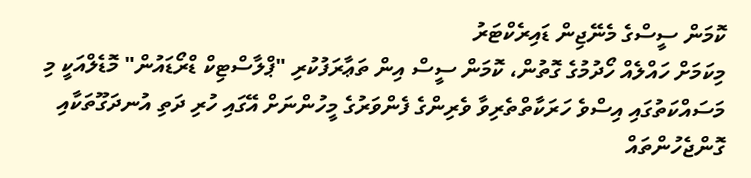ކޮމަން ސީސްގެ މެނޭޖިން ޑައިރެކްޓަރު
މިކަމަށް ހައްލެއް ހޯދުމުގެ ގޮތުން، ކޮމަން ސީސް އިން ތަޢާރަފުކުރި "ޕްލާސްޓިކް ޑްރޯޑައުން" މޮޑެލްއަކީ މި މަސައްކަތުގައި އިސްވެ ހަރަކާތްތެރިވާ ވެރިންގެ ފެންވަރުގެ މީހުންނަށް އޭގައި ހުރި ދަތި އުނދަގޫތަކާއި ގޮންޖެހުންތައް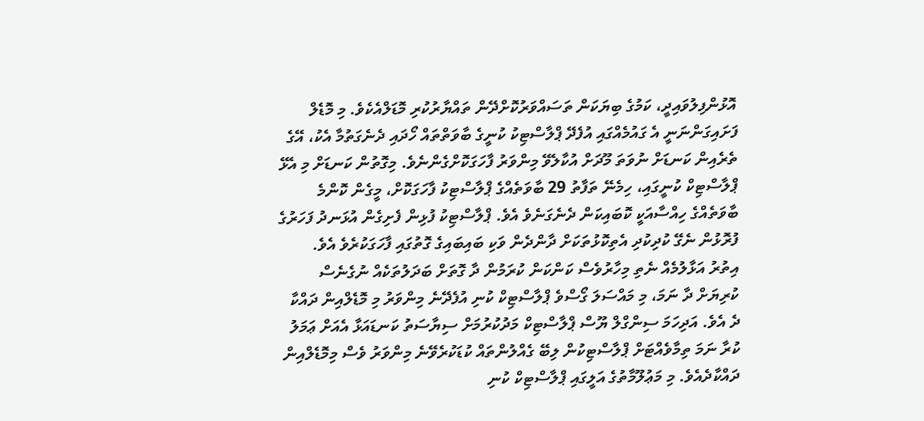އޮޅުންފިލުވައިދީ، ކަމުގެ ބިޔަކަން ތަސައްވަރުކޮށްދޭން ތައްޔާރުކުރި މޮޑަލްއެކެވެ. މި މޮޑެލް ފަށައިގަންނަނީ އެ ގައުމެއްގައި އުފެދޭ ޕްލާސްޓިކު ކުނީގެ ބާވަތްތައް ހޯދައި ދެނެގަތުމާ އެކު، އޭގެ ތެރެއިން ކަނޑަށް ނުވަތަ މޫދަށް އުކާލެވޭ މިންވަރު ފާހަގަކޮށްގެންނެވެ. މިގޮތުން ކަނޑަށް މި އެޅޭ ޕްލާސްޓިކް ކުނީގައި، ހިމެނޭ ތަފާތު 29 ބާވަތެއްގެ ޕްލާސްޓިކު ފާހަގަކޮށް، މީގެން ކޮންމެ ބާވަތެއްގެ ހިއްސާއަކީ ކޮބައިކަން ދެނެގަނެވެ އެވެ. ޕްލާސްޓިކު ފުޅިން ފެށިގެން އުޅަނދު ފަހަރުގެ ފުރޮޅުން ނެގޭ ކުދިކުދި އެތިކޮޅުތަކަށް ދާންދެން ވަކި ބައިބައިގެ ގޮތުގައި ފާހަގަކުރެވެ އެވެ.
އިތުރު އަޅާލުމެއް ނެތި މިހާރުވެސް ކަންކަން ކުރަމުން ދާ ގޮތަށް ބަދަލުތަކެއް ނުގެނެސް ކުރިޔަށް ދާ ނަމަ، މި މައްސަލަ ގޯސްވެ ޕްލާސްޓިކް ކުނި އުފެދޭނެ މިންވަރު މި މޮޑެލްއިން ދައްކާ ދެ އެވެ. އަދިހަމަ ސިންގްލް ޔޫސް ޕްލާސްޓިކް މަދުކުރުމަށް ސިޔާސަތު ކަނޑައަޅާ އެއަށް ޢަމަލު ކުރާ ނަމަ ތިމާވެއްޓަށް ޕްލާސްޓިކުން ލިބޭ ގެއްލުންތައް ކުޑަކުރެވޭނެ މިންވަރު ވެސް މިމޮޑެލްއިން ދައްކާދެއެވެ. މި މަޢުލޫމާތުގެ އަލީގައި ޕްލާސްޓިކް ކުނި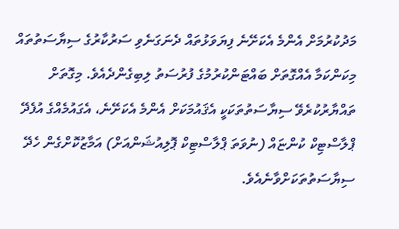މަދުކުރުމަށް އެންމެ އެކަށޭނެ ފިޔަވަޅުތައް ދެނަގަނެވި ސަރުކާރުގެ ސިޔާސަތުތައް މިކަންކަމާ އެއްގޮތަށް ބައްޓަންކުރުމުގެ ފުރުސަތު ލިބިގެންދެއެވެ. މިގޮތަށް ތައްޔާރުކުރެވޭ ސިޔާސަތުތަކަކީ އެޤައުމަކަށް އެންމެ އެކަށޭނެ، އެގައުމެއްގެ އުފެދޭ ޕްލާސްޓިކް ކުންޏައް (ނުވަތަ ޕްލާސްޓިކް ޕޮލިއުޝަންއަށް) އަމާޒުކޮށްގެން ހެދޭ ސިޔާސަތުތަކަށްވާނެއެވެ.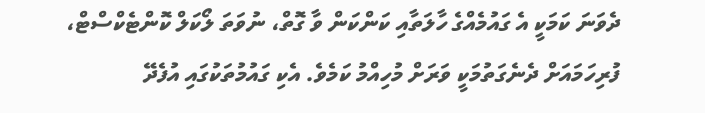ދެވަނަ ކަމަކީ އެ ގައުމެއްގެ ހާލަތާއި ކަންކަން ވާ ގޮތް، ނުވަތަ ލޯކަލް ކޮންޓެކްސްޓް، ފުރިހަމައަށް ދެނެގަތުމަކީ ވަރަށް މުހިއްމު ކަމެވެ. އެކި ގައުމުތަކުގައި އުފެދޭ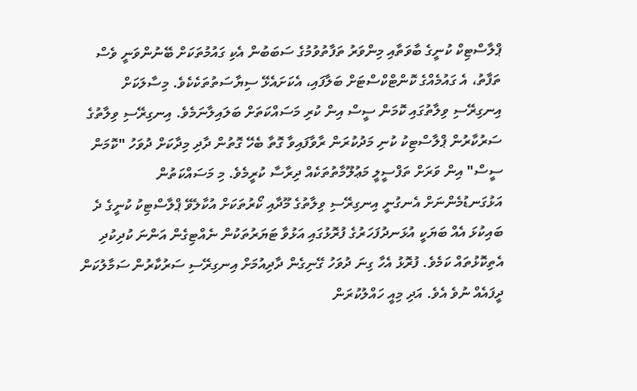ޕްލާސްޓިކް ކުނީގެ ބާވަތާއި މިންވަރު ތަފާތުވުމުގެ ސަބަބުން އެކި ގައުމުތަކަށް ބޭނުންވަނީ ވެސް ތަފާތު، އެ ގައުމެއްގެ ކޮންޓްކްސްޓަށް ބަލާފައި، އެކަށައެޅޭ ސިޔާސަތުތަކެކެވެ. މިސާލަކަށް އިނގިރޭސި ވިލާތުގައި ކޮމަން ސީސް އިން ކުރި މަސައްކަތަށް ބަލައިލާނަމެވެ. އިނގިރޭސި ވިލާތުގެ ސަރުކާރުން ޕްލާސްޓިކު ކުނި މަދުކުރަން ރާވާފައިވާ ގޮތާ ބެހޭ ގޮތުން ދާދި މިދާކަށް ދުވަހު "ކޮމަން ސީސް" އިން ވަރަށް ތަފްސީލީ މަޢުލޫމާތުތަކެއް ދިރާސާ ކުރީމެވެ. މި މަސައްކަތުން އަޅުގަނޑުމެންނަށް އެނގުނީ އިނގިރޭސި ވިލާތުގެ މޫދާއި ކޯރުތަކަށް އުކާލެވޭ ޕްލާސްޓިކު ކުނީގެ ދެ ބައިކުޅަ އެއް ބަޔަކީ އުޅަނދުފަހަރުގެ ފުރޮޅުގައި އަޅުވާ ޓަޔަރުތަކުން ނެއްޓިގެން އަންނަ ކުދިކުދި އެތިކޮޅުތައް ކަމެވެ. ފުރޮޅު އެހާ ގިނަ ދުވަހު ގޭނިގެން ދާދިއުމަށް އިނގިރޭސި ސަރުކާރުން ސަމާލުކަން ދީފައެއް ނުވެ އެވެ. އަދި މިއީ ހައްލުކުރަން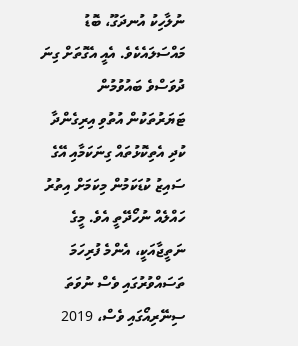ނުލާހިކު އުނދަގޫ، ބޮޑު މައްސަލައެކެވެ. އެއީ އެގޮތަށް ގިނަ ދުވަސްވެ ބައުވުމުން ޓަޔަރުތަކުން އުތުވި އިރިގެންދާ ކުދި އެތިކޮޅުތައް ގިނަކަމާއި އޭގެ ސައިޒު ކުޑަކަމުން މިކަމަށް އިތުރު ހައްލެއް ނުހޯދޭތީ އެވެ. މީގެ ނަތީޖާއަކީ، އެންމެ ފުރިހަމަ ތަސައްވުރުގައި ވެސް ނުވަތަ ސިނޭރިއޯގައި ވެސް، 2019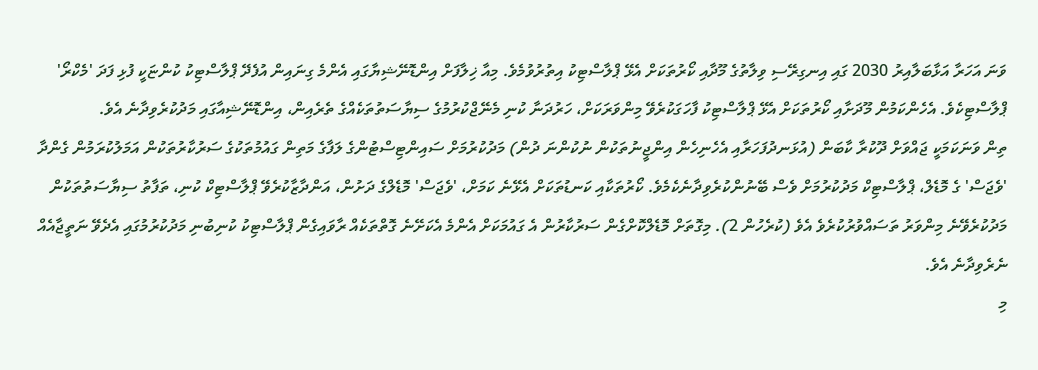ވަނަ އަހަރާ އަޅާބަލާއިރު 2030 ގައި އިނގިރޭސި ވިލާތުގެ މޫދާއި ކޯރުތަކަށް އެޅޭ ޕްލާސްޓިކު އިތުރުވުމެވެ. މިއާ ޚިލާފަށް އިންޑޮނޭޝިޔާގައި އެންމެ ގިނައިން އުފެދޭ ޕްލާސްޓިކު ކުންޏަކީ ފުޅި ފަދަ 'މެކްރޯ' ޕްލާސްޓިކެވެ. އެހެންކަމުން މޫދަށާއި ކޯރުތަކަށް އެޅޭ ޕްލާސްޓިކު ފާހަގަކުރެވޭ މިންވަރަކަށް، ހަރުދަނާ ކުނި މެނޭޖްކުރުމުގެ ސިޔާސަތުތަކެއްގެ ތެރެއިން، އިންޑޮނޭޝިއާގައި މަދުކުރެވިދާނެ އެވެ.
ތިން ވަނަކަމަކީ ޖައްވަށް ދޫކުރާ ކާބަން (އުޅަނދުފަހަރާއި އެހެނިހެން އިންޖީނުތަކުން ނުކުންނަ ދުން) މަދުކުރުމަށް ސައިންޓިސްޓުންގެ ލަފާގެ މަތިން ގައުމުތަކުގެ ސަރުކާރުތަކުން އަމަލުކުރަމުން ގެންދާ 'ވެޖަސް' ގެ މޮޑެލް، ޕްލާސްޓިކް މަދުކުރުމަށް ވެސް ބޭނުންކުރެވިދާނެކެމެވެ. ކޯރުތަކާއި ކަނޑުތަކަށް އެޅޭނެ ކަމަށް، 'ވެޖަސް' މޮޑެލްގެ ދަށުން، އަންދާޒާކުރެވޭ ޕްލާސްޓިކް ކުނި، ތަފާތު ސިޔާސަތުތަކުން މަދުކުރެވޭނެ މިންވަރު ތަސައްވުރުކުރެވެ އެވެ (ކުރެހުން 2). މިގޮތަށް މޮޑެލްކޮށްގެން ސަރުކާރުން އެ ގައުމަކަށް އެންމެ އެކަށޭނެ ގޮތްތަކެއް ރާވައިގެން ޕްލާސްޓިކު ކުނިބުނި މަދުކުރުމުގައި އެދެވޭ ނަތީޖާއެއް ނެރެވިދާނެ އެވެ.
މި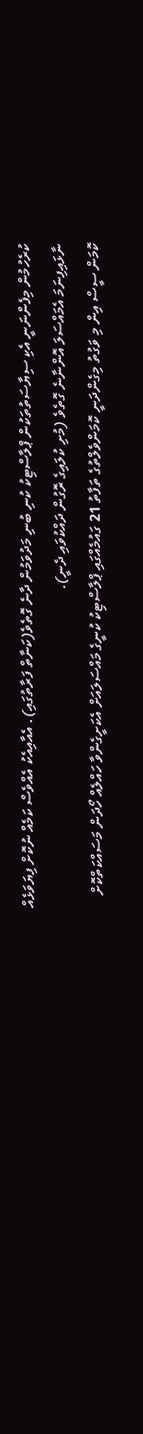ކުރެހުމުން މިފެންނަނީ އެކި ސިޔާސަތުތަކުން ޕްލާސްޓިކު ކުނި ބުނި މަދުވަމުން ދާނެ ގޮތެވެ(ކަނާތް ފަރާތުގައި). އެއާއިއެކު އެއްވެސް ކަމެއް ނުކޮށް ފިޔަވަޅެއް ނާޅައިފިނަމަ އެމައްސަލަ އޮންނާނެ ގޮތެވެ (މުށި ކުލައިގެ ރޮގުން ދައްކުވައި ދެނީ).
ކޮމަން ސީސް އިން މި ވަގުތު މިގެންދަނީ ކޮމަންވެލްތުގެ ތަފާތު 21 ގައުމެއްގައި ޕްލާސްޓިކު ކުނީގެ މައްސަލައަށް އެކަށީގެންވާ ހައްލެއް ހޯދަން މަސައްކަތްކޮށް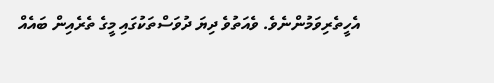އެހީތެރިވަމުންނެވެ. ވެއަތުވެ ދިޔަ ދުވަސްތަކުގައި މީގެ ތެރެއިން ބައެއް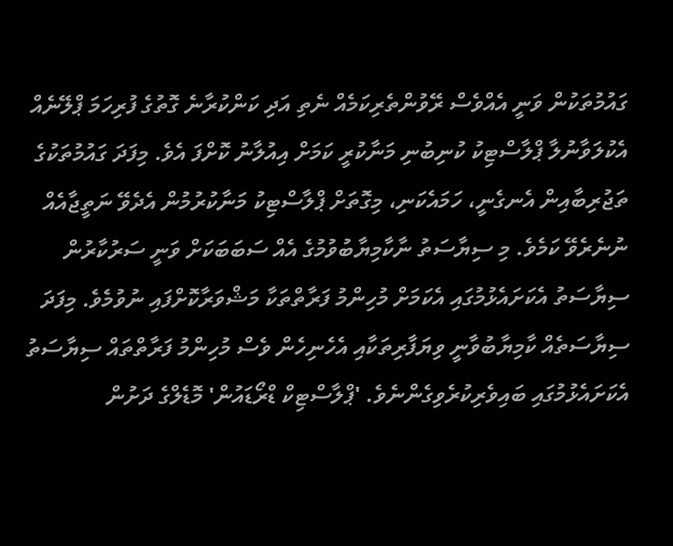ގައުމުތަކުން ވަނީ އެއްވެސް ރޭވުންތެރިކަމެއް ނެތި އަދި ކަންކުރާނެ ގޮތުގެ ފުރިހަމަ ޕްލޭނެއް އެކުލަވާނުލާ ޕްލާސްޓިކު ކުނިބުނި މަނާކުރީ ކަމަށް އިއުލާނު ކޮށްފަ އެވެ. މިފަދަ ގައުމުތަކުގެ ތަޖުރިބާއިން އެނގެނީ، ހަމައެކަނި، މިގޮތަށް ޕްލާސްޓިކު މަނާކުރުމުން އެދެވޭ ނަތީޖާއެއް ނުނެރެވޭ ކަމެވެ. މި ސިޔާސަތު ނާކާމިޔާބުވުމުގެ އެއް ސަބަބަކަށް ވަނީ ސަރުކާރުން ސިޔާސަތު އެކަށައެޅުމުގައި އެކަމަށް މުހިންމު ފަރާތްތަކާ މަޝްވަރާކޮށްފައި ނުވުމެވެ. މިފަދަ ސިޔާސަތެއް ކާމިޔާބުވާނީ ވިޔަފާރިތަކާއި އެހެނިހެން ވެސް މުހިންމު ފަރާތްތައް ސިޔާސަތު އެކަށައެޅުމުގައި ބައިވެރިކުރެވިގެންނެވެ. 'ޕްލާސްޓިކް ޑްރޯޑައުން' މޮޑެލްގެ ދަށުން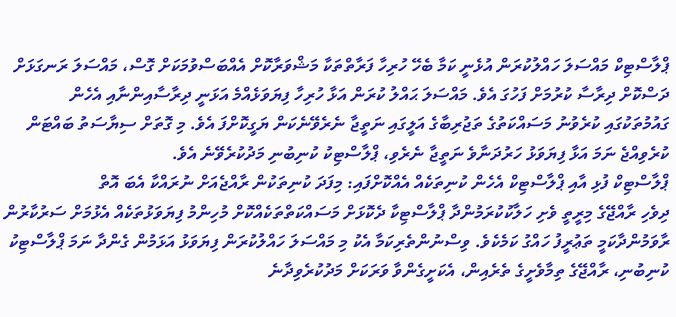ޕްލާސްޓިކް މައްސަލަ ހައްލުކުރަން އުޅެނީ ކަމާ ބެހޭ ހުރިހާ ފަރާތްތަކާ މަޝްވަރާކޮށް އެއްބަސްވުމަކަށް ގޮސް، މައްސަލަ ރަނގަޅަށް ދަސްކޮށް ދިރާސާ ކުރުމަށް ފަހުގަ އެވެ. މައްސަލަ ޙައްލު ކުރަން އަޅާ ހުރިހާ ފިޔަވަޅެއްމެ އަޅަނީ ދިރާސާއިންނާއި އެހެން ގައުމުތަކުގައި ކުރެވުނު މަސައްކަތުގެ ތަޖުރިބާގެ އަލީގައި ނަތީޖާ ނެރެވޭނެކަން ޔަގީކޮށްފަ އެވެ. މި ގޮތަށް ސިޔާސަތު ބައްޓަން ކުރެވިއްޖެ ނަމަ އަޅާ ފިޔަވަޅު ހަރުދަނާވެ ނަތީޖާ ނެރެވި، ޕްލާސްޓިކު ކުނިބުނި މަދުކުރެވޭނެ އެވެ.
ޕްލާސްޓިކް ފުޅި އާއި ޕްލާސްޓިކް އެހެން ކުނިތަކެއް އެއްކޮށްފައި: މިފަދަ ކުނިތަކުން ރާއްޖެއަށް ނުރައްކާ އެބަ އޮތް
ދިވެހި ރާއްޖޭގެ މިރީތީ ވެށި ހަލާކުކުރަމުންދާ ޕްލާސްޓިކާ ދެކޮޅަށް މަސައްކަތްތަކެއްކޮށް މުހިންމު ފިޔަވަޅުތަކެއް އެޅުމަށް ސަރުކާރުން ރާވަމުންދާކަމީ ތަޢުރީފު ހައްގު ކަމެކެވެ. ވިސްނުންތެރިކަމާ އެކު މި މައްސަލަ ހައްލުކުރަން ފިޔަވަޅު އަޅަމުން ގެންދާ ނަމަ ޕްލާސްޓިކު ކުނިބުނި، ރާއްޖޭގެ ތިމާވެށީގެ ތެރެއިން، އެކަށީގެންވާ ވަރަކަށް މަދުކުރެވިދާނެ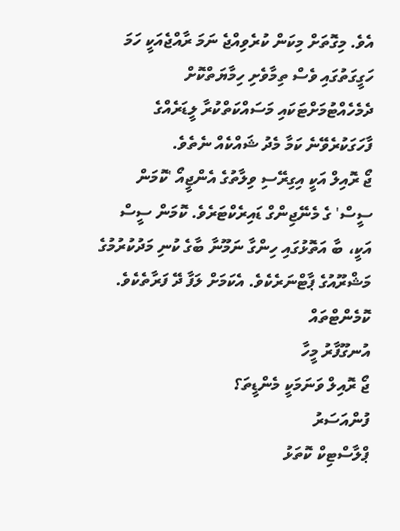އެވެ. މިގޮތަށް މިކަން ކުރެވިއްޖެ ނަމަ ރާއްޖެއަކީ ހަމަ ހަގީގަތުގައި ވެސް ތިމާވެށި ހިމާޔަތްކޮށް ދެމެހެއްޓުމަށްޓަކައި މަސައްކަތްކުރާ ލީޑަރެއްގެ ފާހަގަކުރެވޭނެ ކަމާ މެދު ޝައްކެއް ނެތެވެ.
ޖޯ ރޮއިލް އަކީ އިގިރޭސި ވިލާތުގެ އެންޖީއޯ 'ކޮމަން ސީސް' ގެ މެނޭޖިންގް ޑައިރެކްޓަރެވެ. ކޮމަން ސީސް އަކީ، ބާ އަތޮޅުގައި ހިންގާ ނަމޫނާ ބާގެ ކުނި މަދުކުރުމުގެ މަޝްރޫއުގެ ޕާޓްނަރެކެވެ. އެކަމަށް ލަފާ ދޭ ފަރާތެކެވެ.
ކޮމެންޓްތައް
އުނގޫފާރު މީހާ
ޖޯ ރޮއިލް ވަނަމަކީ މެންޑީތަ؟
ފުންއަސަރު
ޕްލާސްޓިކް ކޮތަޅު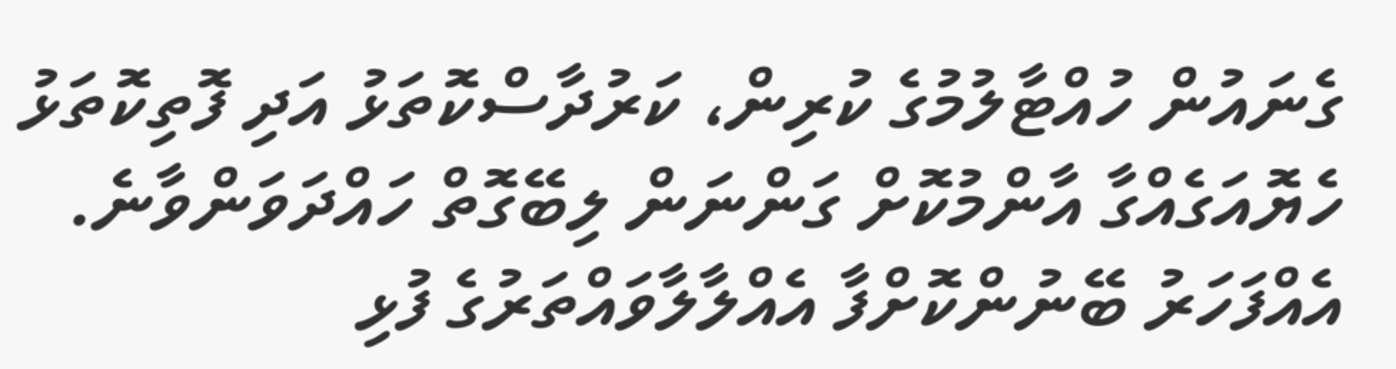ގެނައުން ހުއްޓާލުމުގެ ކުރިން، ކަރުދާސްކޮތަޅު އަދި ފޮތިކޮތަޅު ހެޔޮއަގެއްގާ އާންމުކޮށް ގަންނަން ލިބޭގޮތް ހައްދަވަންވާނެ. އެއްފަހަރު ބޭނުންކޮށްފާ އެއްލާލާވައްތަރުގެ ފުޅި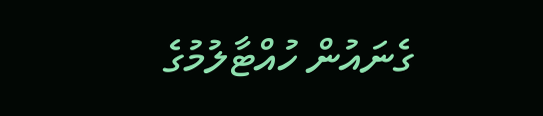ގެނައުން ހުއްޓާލުމުގެ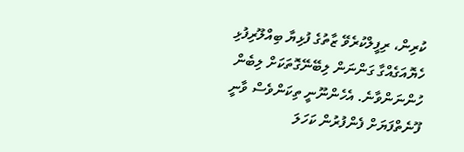ކުރިން، ރިފީލްކުރެވޭ ޒާތުގެ ފުޅިޔާ ބިއްލޫރިފުޅި ހެޔޮއަގެއްގާ ގަންނަން ލިބޭނޭގޮތަކަށް ލިބެން ހުންނަންވާނެ. އެހެންނޫނީ ތިކަންވެސް ވާނީ ފޫނެތްފަޔަށް ފެންފުރުން ކަހަލަ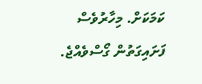ކަމަކަށް. މިހާރުވެސް ފަށައިގަތުން ގޯސްވެއްޖެ.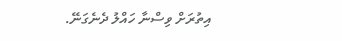އިތުރަށް ވިސްނާ ހައްލު ދެނެގަނޭ.